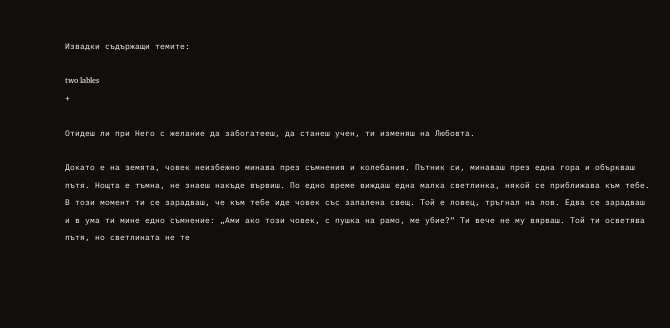Извадки съдържащи темите:

two lables
+

Отидеш ли при Него с желание да забогатееш, да станеш учен, ти изменяш на Любовта.

Докато е на земята, човек неизбежно минава през съмнения и колебания. Пътник си, минаваш през една гора и объркваш пътя. Нощта е тъмна, не знаеш накъде вървиш. По едно време виждаш една малка светлинка, някой се приближава към тебе. В този момент ти се зарадваш, че към тебе иде човек със запалена свещ. Той е ловец, тръгнал на лов. Едва се зарадваш и в ума ти мине едно съмнение: „Ами ако този човек, с пушка на рамо, ме убие?“ Ти вече не му вярваш. Той ти осветява пътя, но светлината не те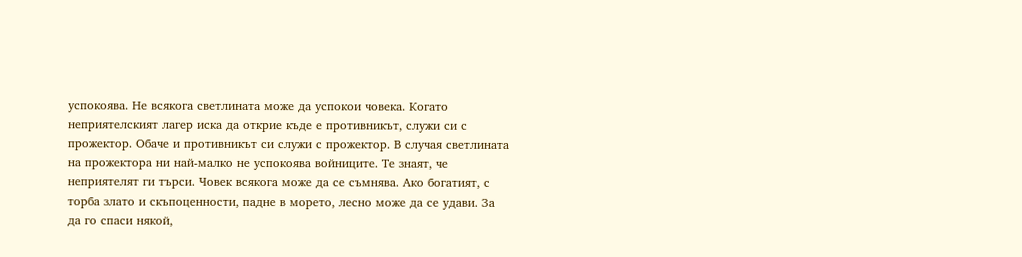успокоява. Не всякога светлината може да успокои човека. Когато неприятелският лагер иска да открие къде е противникът, служи си с прожектор. Обаче и противникът си служи с прожектор. В случая светлината на прожектора ни най-малко не успокоява войниците. Те знаят, че неприятелят ги търси. Човек всякога може да се съмнява. Ако богатият, с торба злато и скъпоценности, падне в морето, лесно може да се удави. За да го спаси някой,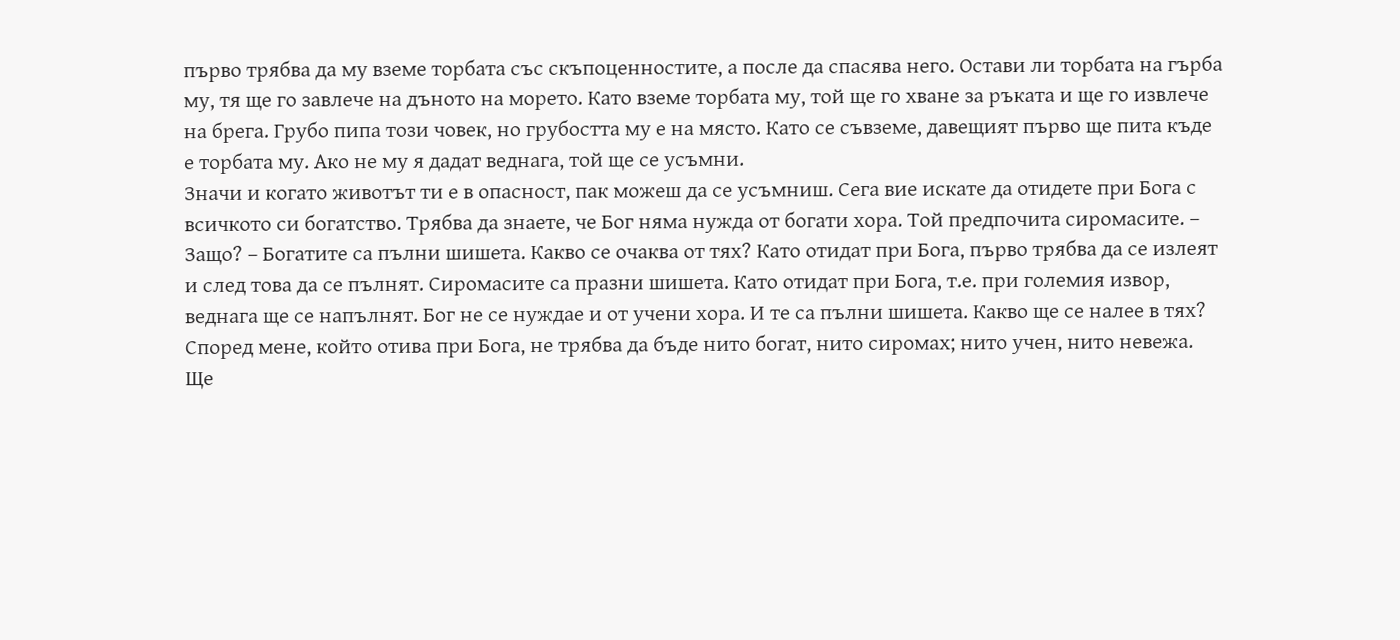първо трябва да му вземе торбата със скъпоценностите, а после да спасява него. Остави ли торбата на гърба му, тя ще го завлече на дъното на морето. Като вземе торбата му, той ще го хване за ръката и ще го извлече на брега. Грубо пипа този човек, но грубостта му е на място. Като се съвземе, давещият първо ще пита къде е торбата му. Ако не му я дадат веднага, той ще се усъмни.
Значи и когато животът ти е в опасност, пак можеш да се усъмниш. Сега вие искате да отидете при Бога с всичкото си богатство. Трябва да знаете, че Бог няма нужда от богати хора. Той предпочита сиромасите. – Защо? – Богатите са пълни шишета. Какво се очаква от тях? Като отидат при Бога, първо трябва да се излеят и след това да се пълнят. Сиромасите са празни шишета. Като отидат при Бога, т.е. при големия извор, веднага ще се напълнят. Бог не се нуждае и от учени хора. И те са пълни шишета. Какво ще се налее в тях? Според мене, който отива при Бога, не трябва да бъде нито богат, нито сиромах; нито учен, нито невежа. Ще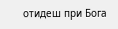отидеш при Бога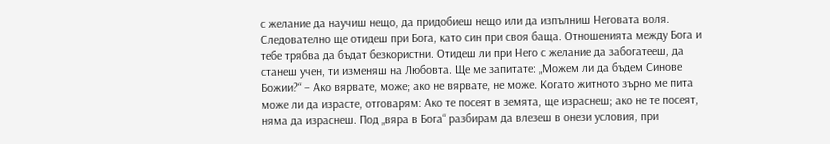с желание да научиш нещо, да придобиеш нещо или да изпълниш Неговата воля. Следователно ще отидеш при Бога, като син при своя баща. Отношенията между Бога и тебе трябва да бъдат безкористни. Отидеш ли при Него с желание да забогатееш, да станеш учен, ти изменяш на Любовта. Ще ме запитате: „Можем ли да бъдем Синове Божии?“ – Ако вярвате, може; ако не вярвате, не може. Когато житното зърно ме пита може ли да израсте, отговарям: Ако те посеят в земята, ще израснеш; ако не те посеят, няма да израснеш. Под „вяра в Бога“ разбирам да влезеш в онези условия, при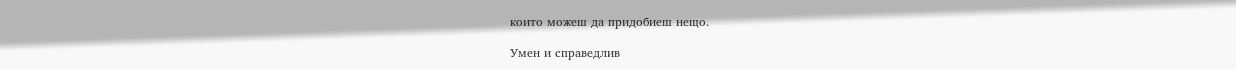които можеш да придобиеш нещо.

Умен и справедлив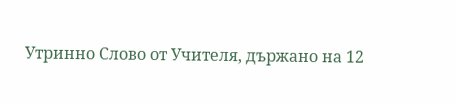Утринно Слово от Учителя, държано на 12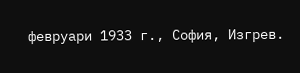февруари 1933 г., София, Изгрев.